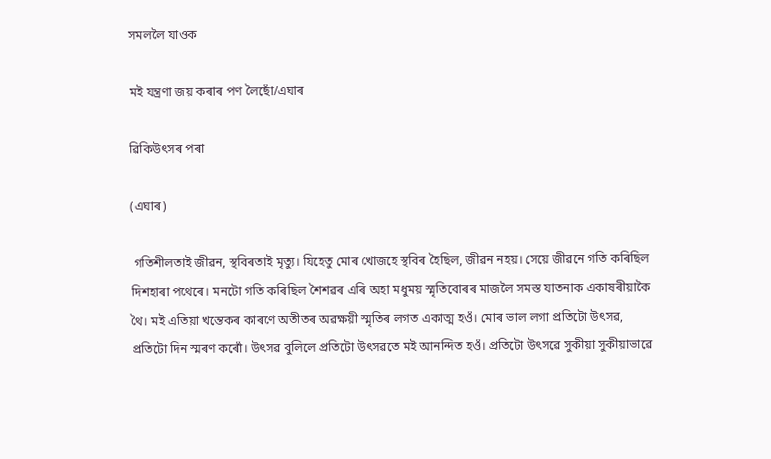সমললৈ যাওক

মই যন্ত্ৰণা জয় কৰাৰ পণ লৈছোঁ/এঘাৰ

ৱিকিউৎসৰ পৰা

(এঘাৰ)

 গতিশীলতাই জীৱন, স্থবিৰতাই মৃত্যু। যিহেতু মোৰ খোজহে স্থবিৰ হৈছিল, জীৱন নহয়। সেয়ে জীৱনে গতি কৰিছিল দিশহাৰা পথেৰে। মনটো গতি কৰিছিল শৈশৱৰ এৰি অহা মধুময় স্মৃতিবোৰৰ মাজলৈ সমস্ত যাতনাক একাষৰীয়াকৈ থৈ। মই এতিয়া খন্তেকৰ কাৰণে অতীতৰ অৱক্ষয়ী স্মৃতিৰ লগত একাত্ম হওঁ। মোৰ ভাল লগা প্ৰতিটো উৎসৱ, প্ৰতিটো দিন স্মৰণ কৰোঁ। উৎসৱ বুলিলে প্ৰতিটো উৎসৱতে মই আনন্দিত হওঁ। প্ৰতিটো উৎসৱে সুকীয়া সুকীয়াভাৱে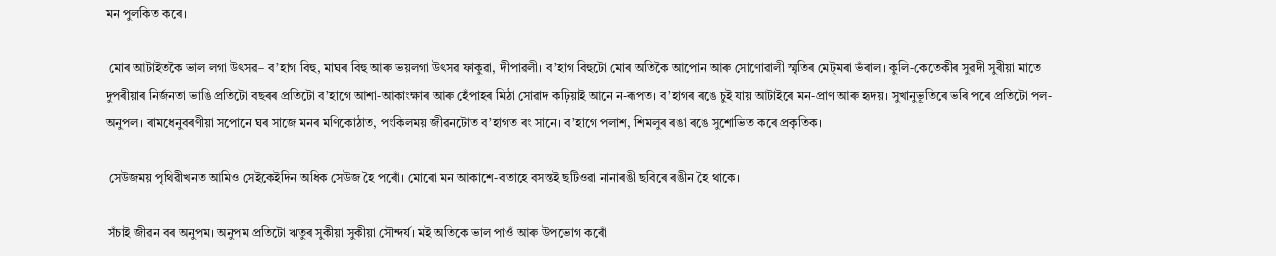মন পুলকিত কৰে।

 মোৰ আটাইতকৈ ভাল লগা উৎসৱ– ব’হাগ বিহু, মাঘৰ বিহু আৰু ভয়লগা উৎসৱ ফাকুৱা, দীপাৱলী। ব’হাগ বিহুটো মোৰ অতিকৈ আপোন আৰু সোণোৱালী স্মৃতিৰ মেট্‌মৰা ভঁৰাল। কুলি-কেতেকীৰ সুৱদী সুৰীয়া মাতে দুপৰীয়াৰ নিৰ্জনতা ভাঙি প্ৰতিটো বছৰৰ প্ৰতিটো ব’হাগে আশা-আকাংক্ষাৰ আৰু হেঁপাহৰ মিঠা সোৱাদ কঢ়িয়াই আনে ন-ৰূপত। ব’হাগৰ ৰঙে চুই যায় আটাইৰে মন-প্ৰাণ আৰু হৃদয়। সুখানুভূতিৰে ভৰি পৰে প্ৰতিটো পল-অনুপল। ৰামধেনুবৰণীয়া সপোনে ঘৰ সাজে মনৰ মণিকোঠাত, পংকিলময় জীৱনটোত ব’হাগত ৰং সানে। ব’হাগে পলাশ, শিমলুৰ ৰঙা ৰঙে সুশোভিত কৰে প্ৰকৃতিক।

 সেউজময় পৃথিৱীখনত আমিও সেইকেইদিন অধিক সেউজ হৈ পৰোঁ। মোৰো মন আকাশে-বতাহে বসন্তই ছটিওৱা নানাৰঙী ছবিৰে ৰঙীন হৈ থাকে।

 সঁচাই জীৱন বৰ অনুপম। অনুপম প্ৰতিটো ঋতুৰ সুকীয়া সুকীয়া সৌন্দৰ্য। মই অতিকে ভাল পাওঁ আৰু উপভোগ কৰোঁ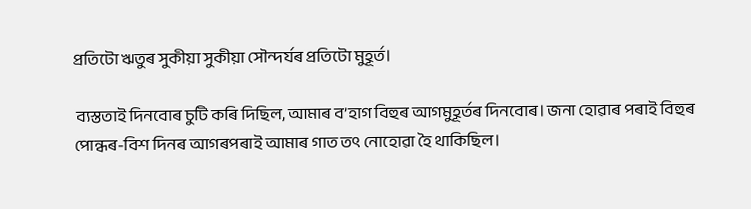প্ৰতিটো ঋতুৰ সুকীয়া সুকীয়া সৌন্দৰ্যৰ প্ৰতিটো মুহূৰ্ত।

 ব্যস্ততাই দিনবোৰ চুটি কৰি দিছিল, আমাৰ ব’হাগ বিহুৰ আগমুহূৰ্তৰ দিনবোৰ। জনা হোৱাৰ পৰাই বিহুৰ পোন্ধৰ-বিশ দিনৰ আগৰপৰাই আমাৰ গাত তৎ নোহোৱা হৈ থাকিছিল।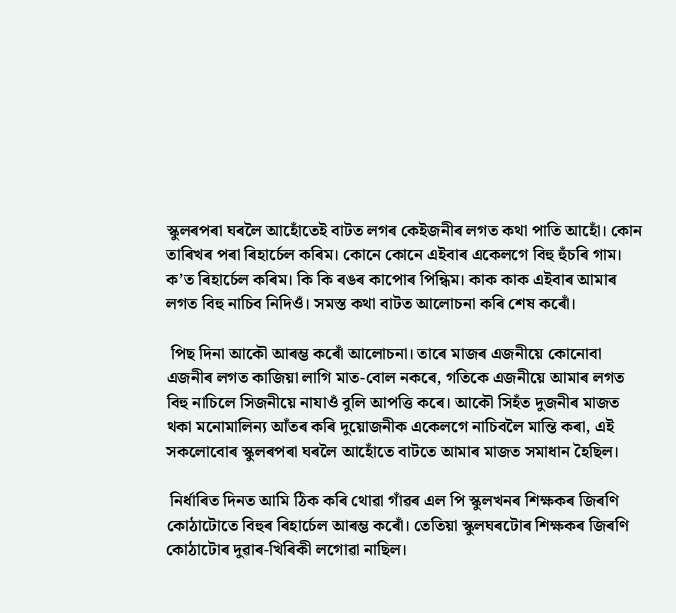স্কুলৰপৰা ঘৰলৈ আহোঁতেই বাটত লগৰ কেইজনীৰ লগত কথা পাতি আহোঁ। কোন তাৰিখৰ পৰা ৰিহাৰ্চেল কৰিম। কোনে কোনে এইবাৰ একেলগে বিহু হুঁচৰি গাম। ক’ত ৰিহাৰ্চেল কৰিম। কি কি ৰঙৰ কাপোৰ পিন্ধিম। কাক কাক এইবাৰ আমাৰ লগত বিহু নাচিব নিদিওঁ। সমস্ত কথা বাটত আলোচনা কৰি শেষ কৰোঁ।

 পিছ দিনা আকৌ আৰম্ভ কৰোঁ আলোচনা। তাৰে মাজৰ এজনীয়ে কোনোবা এজনীৰ লগত কাজিয়া লাগি মাত-বোল নকৰে, গতিকে এজনীয়ে আমাৰ লগত বিহু নাচিলে সিজনীয়ে নাযাওঁ বুলি আপত্তি কৰে। আকৌ সিহঁত দুজনীৰ মাজত থকা মনোমালিন্য আঁতৰ কৰি দুয়োজনীক একেলগে নাচিবলৈ মান্তি কৰা, এই সকলোবোৰ স্কুলৰপৰা ঘৰলৈ আহোঁতে বাটতে আমাৰ মাজত সমাধান হৈছিল।

 নিৰ্ধাৰিত দিনত আমি ঠিক কৰি থোৱা গাঁৱৰ এল পি স্কুলখনৰ শিক্ষকৰ জিৰণি কোঠাটোতে বিহুৰ ৰিহাৰ্চেল আৰম্ভ কৰোঁ। তেতিয়া স্কুলঘৰটোৰ শিক্ষকৰ জিৰণি কোঠাটোৰ দুৱাৰ-খিৰিকী লগোৱা নাছিল।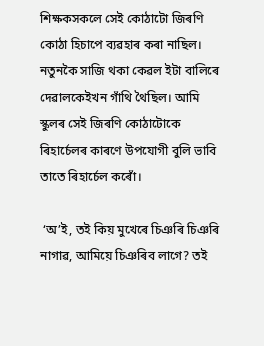শিক্ষকসকলে সেই কোঠাটো জিৰণি কোঠা হিচাপে ব্যৱহাৰ কৰা নাছিল। নতুনকৈ সাজি থকা কেৱল ইটা বালিৰে দেৱালকেইখন গাঁথি থৈছিল। আমি স্কুলৰ সেই জিৰণি কোঠাটোকে ৰিহাৰ্চেলৰ কাৰণে উপযোগী বুলি ভাবি তাতে ৰিহাৰ্চেল কৰোঁ।

 ‘অ’ই, তই কিয় মুখেৰে চিঞৰি চিঞৰি নাগাৱ, আমিয়ে চিঞৰিব লাগে? তই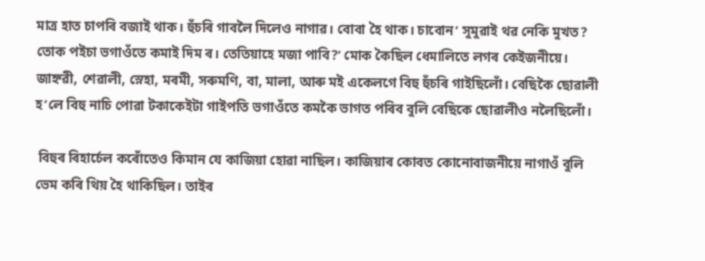মাত্ৰ হাত চাপৰি বজাই থাক। হুঁচৰি গাবলৈ দিলেও নাগাৱ। বোবা হৈ থাক। চাবোন’ সুমুৱাই থৱ নেকি মুখত? তোক পইচা ভগাওঁতে কমাই দিম ৰ। তেতিয়াহে মজা পাবি?’ মোক কৈছিল ধেমালিতে লগৰ কেইজনীয়ে। জাহ্নৱী, শেৱালী, স্নেহা, মৰমী, সৰুমণি, বা, মালা, আৰু মই একেলগে বিহু হুঁচৰি গাইছিলোঁ। বেছিকৈ ছোৱালী হ’লে বিহু নাচি পোৱা টকাকেইটা গাইপতি ভগাওঁতে কমকৈ ভাগত পৰিব বুলি বেছিকে ছোৱালীও নলৈছিলোঁ।

 বিহুৰ ৰিহাৰ্চেল কৰোঁতেও কিমান যে কাজিয়া হোৱা নাছিল। কাজিয়াৰ কোবত কোনোবাজনীয়ে নাগাওঁ বুলি ভেম কৰি থিয় হৈ থাকিছিল। তাইৰ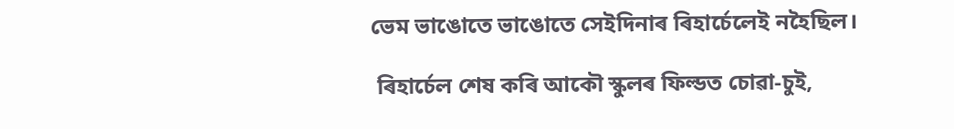ভেম ভাঙোতে ভাঙোতে সেইদিনাৰ ৰিহাৰ্চেলেই নহৈছিল।

 ৰিহাৰ্চেল শেষ কৰি আকৌ স্কুলৰ ফিল্ডত চোৱা-চুই,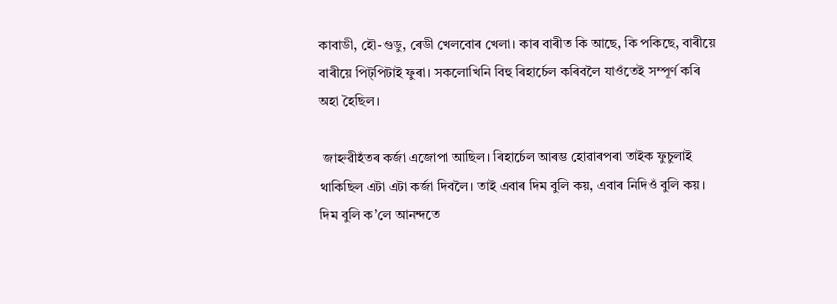কাবাডী, হৌ-গুডু, ৰেডী খেলবোৰ খেলা। কাৰ বাৰীত কি আছে, কি পকিছে, বাৰীয়ে বাৰীয়ে পিট্‌পিটাই ফুৰা। সকলোখিনি বিহু ৰিহাৰ্চেল কৰিবলৈ যাওঁতেই সম্পূৰ্ণ কৰি অহা হৈছিল।

 জাহ্নৱীহঁতৰ কৰ্জা এজোপা আছিল। ৰিহাৰ্চেল আৰম্ভ হোৱাৰপৰা তাইক ফুচুলাই থাকিছিল এটা এটা কৰ্জা দিবলৈ। তাই এবাৰ দিম বুলি কয়, এবাৰ নিদিওঁ বুলি কয়। দিম বুলি ক’লে আনন্দতে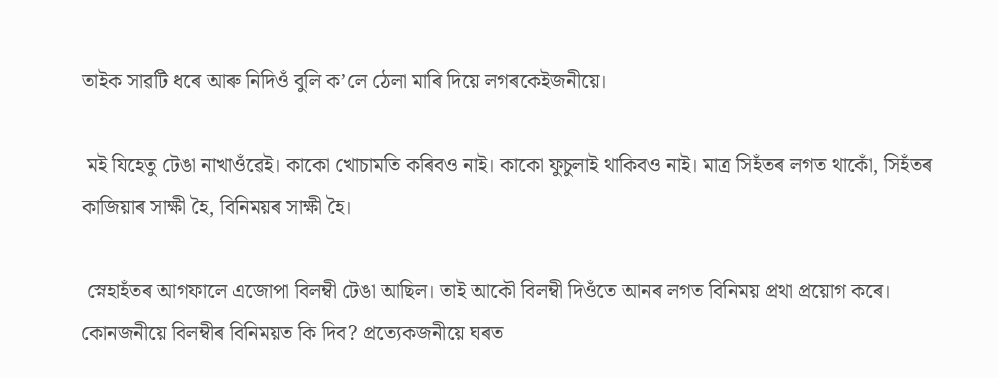তাইক সাৱটি ধৰে আৰু নিদিওঁ বুলি ক’লে ঠেলা মাৰি দিয়ে লগৰকেইজনীয়ে।

 মই যিহেতু টেঙা নাখাওঁৱেই। কাকো খোচামতি কৰিবও নাই। কাকো ফুচুলাই থাকিবও নাই। মাত্ৰ সিহঁতৰ লগত থাকোঁ, সিহঁতৰ কাজিয়াৰ সাক্ষী হৈ, বিনিময়ৰ সাক্ষী হৈ।

 স্নেহাহঁতৰ আগফালে এজোপা বিলম্বী টেঙা আছিল। তাই আকৌ বিলম্বী দিওঁতে আনৰ লগত বিনিময় প্ৰথা প্ৰয়োগ কৰে। কোনজনীয়ে বিলম্বীৰ বিনিময়ত কি দিব? প্ৰত্যেকজনীয়ে ঘৰত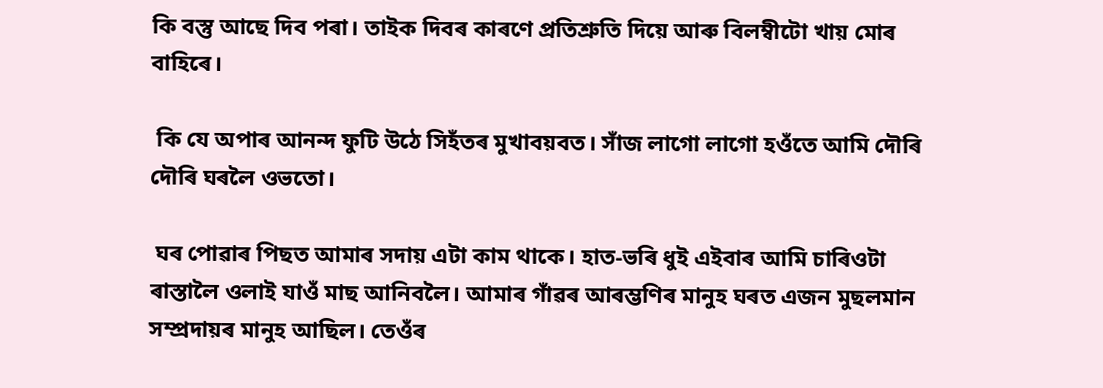কি বস্তু আছে দিব পৰা। তাইক দিবৰ কাৰণে প্ৰতিশ্ৰুতি দিয়ে আৰু বিলম্বীটো খায় মোৰ বাহিৰে।

 কি যে অপাৰ আনন্দ ফুটি উঠে সিহঁতৰ মুখাবয়বত। সাঁজ লাগো লাগো হওঁতে আমি দৌৰি দৌৰি ঘৰলৈ ওভতো।

 ঘৰ পোৱাৰ পিছত আমাৰ সদায় এটা কাম থাকে। হাত-ভৰি ধুই এইবাৰ আমি চাৰিওটা ৰাস্তালৈ ওলাই যাওঁ মাছ আনিবলৈ। আমাৰ গাঁৱৰ আৰম্ভণিৰ মানুহ ঘৰত এজন মুছলমান সম্প্ৰদায়ৰ মানুহ আছিল। তেওঁৰ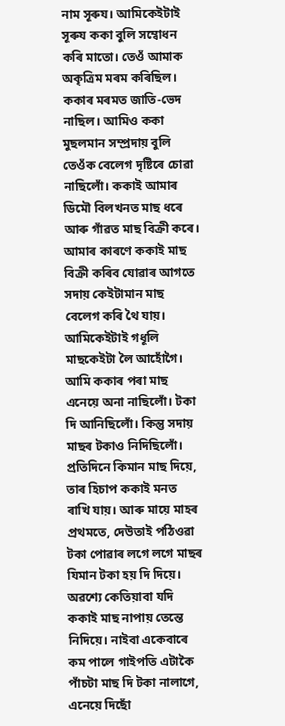নাম সূৰুয। আমিকেইটাই সূৰুয ককা বুলি সম্বোধন কৰি মাতো। তেওঁ আমাক অকৃত্ৰিম মৰম কৰিছিল। ককাৰ মৰমত জাতি-ভেদ নাছিল। আমিও ককা মুছলমান সম্প্ৰদায় বুলি তেওঁক বেলেগ দৃষ্টিৰে চোৱা নাছিলোঁ। ককাই আমাৰ ডিমৌ বিলখনত মাছ ধৰে আৰু গাঁৱত মাছ বিক্ৰী কৰে। আমাৰ কাৰণে ককাই মাছ বিক্ৰী কৰিব যোৱাৰ আগতে সদায় কেইটামান মাছ বেলেগ কৰি থৈ যায়। আমিকেইটাই গধূলি মাছকেইটা লৈ আহোঁগৈ। আমি ককাৰ পৰা মাছ এনেয়ে অনা নাছিলোঁ। টকা দি আনিছিলোঁ। কিন্তু সদায় মাছৰ টকাও নিদিছিলোঁ। প্ৰতিদিনে কিমান মাছ দিয়ে, তাৰ হিচাপ ককাই মনত ৰাখি যায়। আৰু মায়ে মাহৰ প্ৰথমতে, দেউতাই পঠিওৱা টকা পোৱাৰ লগে লগে মাছৰ যিমান টকা হয় দি দিয়ে। অৱশ্যে কেতিয়াবা যদি ককাই মাছ নাপায় তেন্তে নিদিয়ে। নাইবা একেবাৰে কম পালে গাইপতি এটাকৈ পাঁচটা মাছ দি টকা নালাগে, এনেয়ে দিছোঁ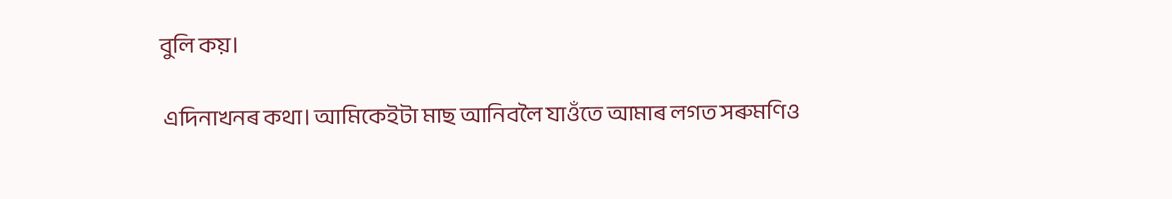বুলি কয়।

 এদিনাখনৰ কথা। আমিকেইটা মাছ আনিবলৈ যাওঁতে আমাৰ লগত সৰুমণিও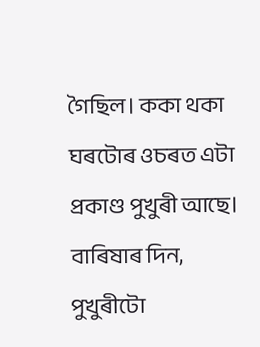গৈছিল। ককা থকা ঘৰটোৰ ওচৰত এটা প্ৰকাণ্ড পুখুৰী আছে। বাৰিষাৰ দিন, পুখুৰীটো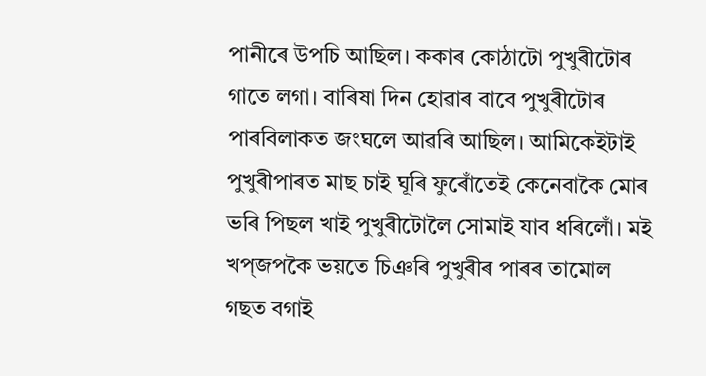পানীৰে উপচি আছিল। ককাৰ কোঠাটো পুখুৰীটোৰ গাতে লগা। বাৰিষা দিন হোৱাৰ বাবে পুখুৰীটোৰ পাৰবিলাকত জংঘলে আৱৰি আছিল। আমিকেইটাই পুখুৰীপাৰত মাছ চাই ঘূৰি ফুৰোঁতেই কেনেবাকৈ মোৰ ভৰি পিছল খাই পুখুৰীটোলৈ সোমাই যাব ধৰিলোঁ। মই খপ্জপকৈ ভয়তে চিঞৰি পুখুৰীৰ পাৰৰ তামোল গছত বগাই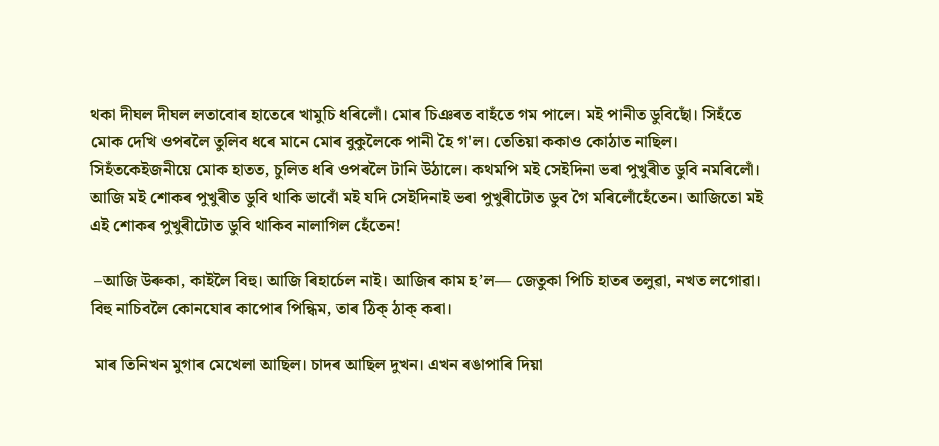থকা দীঘল দীঘল লতাবোৰ হাতেৰে খামুচি ধৰিলোঁ। মোৰ চিঞৰত বাহঁতে গম পালে। মই পানীত ডুবিছোঁ। সিহঁতে মোক দেখি ওপৰলৈ তুলিব ধৰে মানে মোৰ বুকুলৈকে পানী হৈ গ'ল। তেতিয়া ককাও কোঠাত নাছিল। সিহঁতকেইজনীয়ে মোক হাতত, চুলিত ধৰি ওপৰলৈ টানি উঠালে। কথমপি মই সেইদিনা ভৰা পুখুৰীত ডুবি নমৰিলোঁ।  আজি মই শোকৰ পুখুৰীত ডুবি থাকি ভাবোঁ মই যদি সেইদিনাই ভৰা পুখুৰীটোত ডুব গৈ মৰিলোঁহেঁতেন। আজিতো মই এই শোকৰ পুখুৰীটোত ডুবি থাকিব নালাগিল হেঁতেন!

 –আজি উৰুকা, কাইলৈ বিহু। আজি ৰিহাৰ্চেল নাই। আজিৰ কাম হ’ল— জেতুকা পিচি হাতৰ তলুৱা, নখত লগোৱা। বিহু নাচিবলৈ কোনযোৰ কাপোৰ পিন্ধিম, তাৰ ঠিক্ ঠাক্ কৰা।

 মাৰ তিনিখন মুগাৰ মেখেলা আছিল। চাদৰ আছিল দুখন। এখন ৰঙাপাৰি দিয়া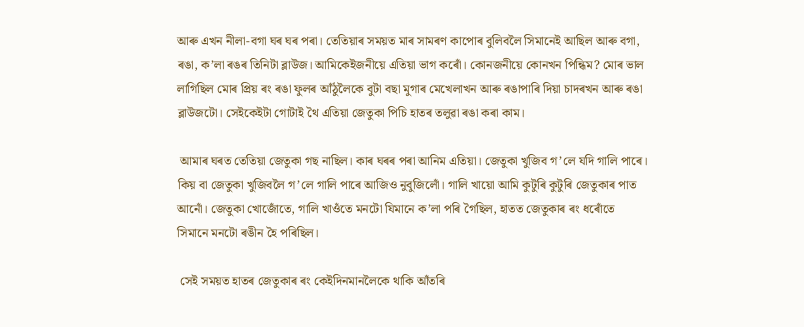আৰু এখন নীলা-বগা ঘৰ ঘৰ পৰা। তেতিয়াৰ সময়ত মাৰ সামৰণ কাপোৰ বুলিবলৈ সিমানেই আছিল আৰু বগা, ৰঙা, ক’লা ৰঙৰ তিনিটা ব্লাউজ। আমিকেইজনীয়ে এতিয়া ভাগ কৰোঁ। কোনজনীয়ে কোনখন পিন্ধিম? মোৰ ভাল লাগিছিল মোৰ প্ৰিয় ৰং ৰঙা ফুলৰ আঁঠুলৈকে বুটা বছা মুগাৰ মেখেলাখন আৰু ৰঙাপাৰি দিয়া চাদৰখন আৰু ৰঙা ব্লাউজটো। সেইকেইটা গোটাই থৈ এতিয়া জেতুকা পিচি হাতৰ তলুৱা ৰঙা কৰা কাম।

 আমাৰ ঘৰত তেতিয়া জেতুকা গছ নাছিল। কাৰ ঘৰৰ পৰা আনিম এতিয়া। জেতুকা খুজিব গ’লে যদি গালি পাৰে। কিয় বা জেতুকা খুজিবলৈ গ’লে গালি পাৰে আজিও নুবুজিলোঁ। গালি খায়ো আমি কুটুৰি কুটুৰি জেতুকাৰ পাত আনোঁ। জেতুকা খোজোঁতে, গালি খাওঁতে মনটো যিমানে ক’লা পৰি গৈছিল, হাতত জেতুকাৰ ৰং ধৰোঁতে সিমানে মনটো ৰঙীন হৈ পৰিছিল।

 সেই সময়ত হাতৰ জেতুকাৰ ৰং কেইদিনমানলৈকে থাকি আঁতৰি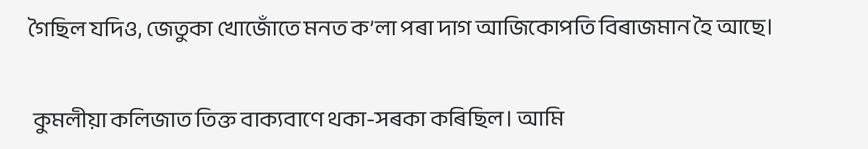গৈছিল যদিও, জেতুকা খোজোঁতে মনত ক’লা পৰা দাগ আজিকোপতি বিৰাজমান হৈ আছে।

 কুমলীয়া কলিজাত তিক্ত বাক্যবাণে থকা-সৰকা কৰিছিল। আমি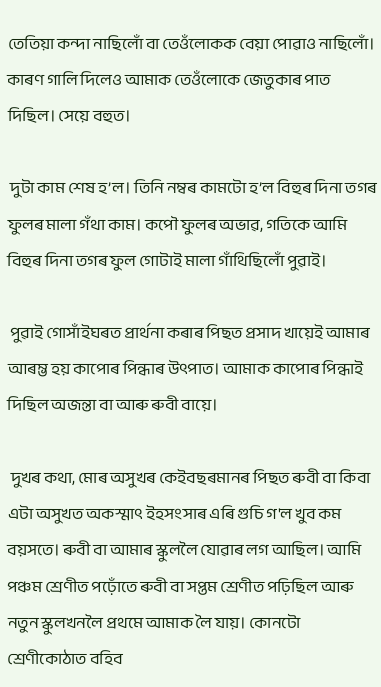তেতিয়া কন্দা নাছিলোঁ বা তেওঁলোকক বেয়া পোৱাও নাছিলোঁ। কাৰণ গালি দিলেও আমাক তেওঁলোকে জেতুকাৰ পাত দিছিল। সেয়ে বহুত।

 দুটা কাম শেষ হ’ল। তিনি নম্বৰ কামটো হ’ল বিহুৰ দিনা তগৰ ফুলৰ মালা গঁথা কাম। কপৌ ফুলৰ অভাৱ, গতিকে আমি বিহুৰ দিনা তগৰ ফুল গোটাই মালা গাঁথিছিলোঁ পুৱাই।

 পুৱাই গোসাঁইঘৰত প্ৰাৰ্থনা কৰাৰ পিছত প্ৰসাদ খায়েই আমাৰ আৰম্ভ হয় কাপোৰ পিন্ধাৰ উৎপাত। আমাক কাপোৰ পিন্ধাই দিছিল অজন্তা বা আৰু ৰুবী বায়ে।

 দুখৰ কথা, মোৰ অসুখৰ কেইবছৰমানৰ পিছত ৰুবী বা কিবা এটা অসুখত অকস্মাৎ ইহসংসাৰ এৰি গুচি গ'ল খুব কম বয়সতে। ৰুবী বা আমাৰ স্কুললৈ যোৱাৰ লগ আছিল। আমি পঞ্চম শ্ৰেণীত পঢ়োঁতে ৰুবী বা সপ্তম শ্ৰেণীত পঢ়িছিল আৰু নতুন স্কুলখনলৈ প্ৰথমে আমাক লৈ যায়। কোনটো শ্ৰেণীকোঠাত বহিব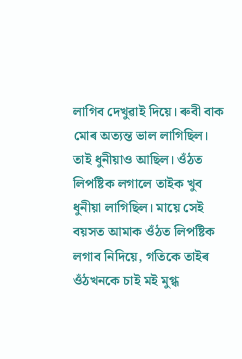লাগিব দেখুৱাই দিয়ে। ৰুবী বাক মোৰ অত্যন্ত ভাল লাগিছিল। তাই ধুনীয়াও আছিল। ওঁঠত লিপষ্টিক লগালে তাইক খুব ধুনীয়া লাগিছিল। মায়ে সেই বয়সত আমাক ওঁঠত লিপষ্টিক লগাব নিদিয়ে, গতিকে তাইৰ ওঁঠখনকে চাই মই মুগ্ধ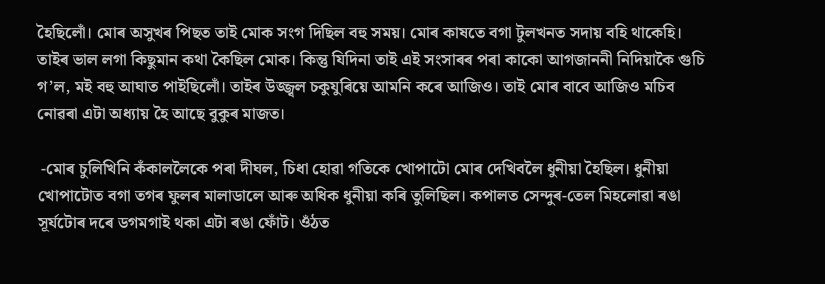হৈছিলোঁ। মোৰ অসুখৰ পিছত তাই মোক সংগ দিছিল বহু সময়। মোৰ কাষতে বগা টুলখনত সদায় বহি থাকেহি। তাইৰ ভাল লগা কিছুমান কথা কৈছিল মোক। কিন্তু যিদিনা তাই এই সংসাৰৰ পৰা কাকো আগজাননী নিদিয়াকৈ গুচি গ’ল, মই বহু আঘাত পাইছিলোঁ। তাইৰ উজ্জ্বল চকুযুৰিয়ে আমনি কৰে আজিও। তাই মোৰ বাবে আজিও মচিব নোৱৰা এটা অধ্যায় হৈ আছে বুকুৰ মাজত।

 -মোৰ চুলিখিনি কঁকাললৈকে পৰা দীঘল, চিধা হোৱা গতিকে খোপাটো মোৰ দেখিবলৈ ধুনীয়া হৈছিল। ধুনীয়া খোপাটোত বগা তগৰ ফুলৰ মালাডালে আৰু অধিক ধুনীয়া কৰি তুলিছিল। কপালত সেন্দুৰ-তেল মিহলোৱা ৰঙা সূৰ্যটোৰ দৰে ডগমগাই থকা এটা ৰঙা ফোঁট। ওঁঠত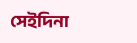সেইদিনা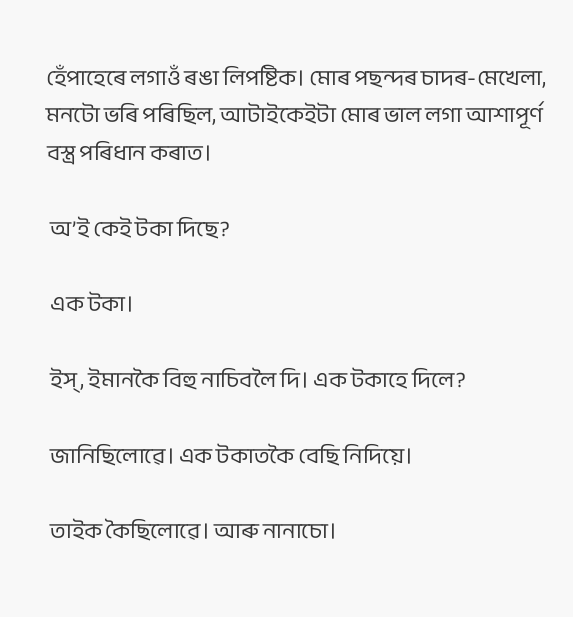হেঁপাহেৰে লগাওঁ ৰঙা লিপষ্টিক। মোৰ পছন্দৰ চাদৰ-মেখেলা, মনটো ভৰি পৰিছিল, আটাইকেইটা মোৰ ভাল লগা আশাপূৰ্ণ বস্ত্ৰ পৰিধান কৰাত।

 অ’ই কেই টকা দিছে?

 এক টকা।

 ইস্, ইমানকৈ বিহু নাচিবলৈ দি। এক টকাহে দিলে?

 জানিছিলোৱে। এক টকাতকৈ বেছি নিদিয়ে।

 তাইক কৈছিলোৱে। আৰু নানাচো।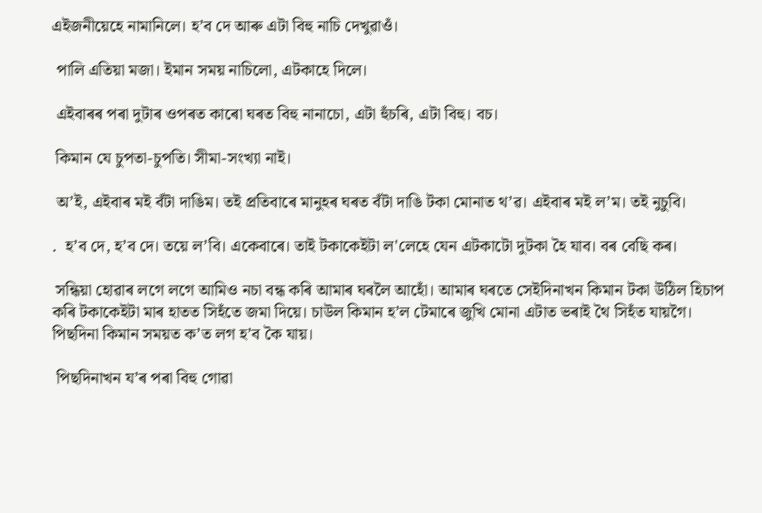এইজনীয়েহে নামানিলে। হ’ব দে আৰু এটা বিহু নাচি দেখুৱাওঁ।

 পালি এতিয়া মজা। ইমান সময় নাচিলো, এটকাহে দিলে।

 এইবাৰৰ পৰা দুটাৰ ওপৰত কাৰো ঘৰত বিহু নানাচো, এটা হুঁচৰি, এটা বিহু। বচ।

 কিমান যে চুপতা-চুপতি। সীমা-সংখ্যা নাই।

 অ’ই, এইবাৰ মই বঁটা দাঙিম। তই প্ৰতিবাৰে মানুহৰ ঘৰত বঁটা দাঙি টকা মোনাত থ’ৱ। এইবাৰ মই ল’ম। তই নুচুবি।

.  হ’ব দে, হ’ব দে। তয়ে ল’বি। একেবাৰে। তাই টকাকেইটা ল'লেহে যেন এটকাটো দুটকা হৈ যাব। বৰ বেছি কৰ।

 সন্ধিয়া হোৱাৰ লগে লগে আমিও নচা বন্ধ কৰি আমাৰ ঘৰলৈ আহোঁ। আমাৰ ঘৰতে সেইদিনাখন কিমান টকা উঠিল হিচাপ কৰি টকাকেইটা মাৰ হাতত সিহঁতে জমা দিয়ে। চাউল কিমান হ’ল টেমাৰে জুখি মোনা এটাত ভৰাই থৈ সিহঁত যায়গৈ। পিছদিনা কিমান সময়ত ক’ত লগ হ’ব কৈ যায়।

 পিছদিনাখন য’ৰ পৰা বিহু গোৱা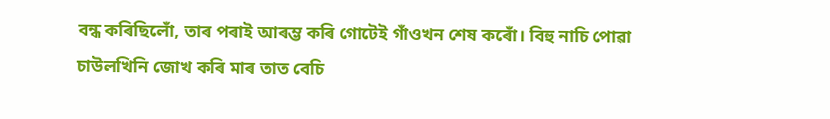বন্ধ কৰিছিলোঁ, তাৰ পৰাই আৰম্ভ কৰি গোটেই গাঁওখন শেষ কৰোঁ। বিহু নাচি পোৱা চাউলখিনি জোখ কৰি মাৰ তাত বেচি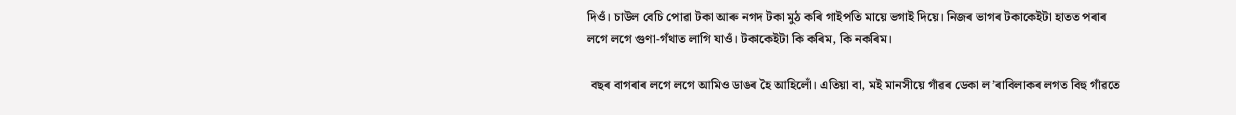দিওঁ। চাউল বেচি পোৱা টকা আৰু নগদ টকা মুঠ কৰি গাইপতি মায়ে ভগাই দিয়ে। নিজৰ ভাগৰ টকাকেইটা হাতত পৰাৰ লগে লগে গুণা-গঁথাত লাগি যাওঁ। টকাকেইটা কি কৰিম, কি নকৰিম।

 বছৰ বাগৰাৰ লগে লগে আমিও ডাঙৰ হৈ আহিলোঁ। এতিয়া বা, মই মানসীয়ে গাঁৱৰ ডেকা ল’ৰাবিলাকৰ লগত বিহু গাঁৱতে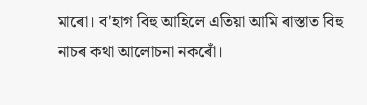মাৰো। ব'হাগ বিহু আহিলে এতিয়া আমি ৰাস্তাত বিহু নাচৰ কথা আলোচনা নকৰোঁ।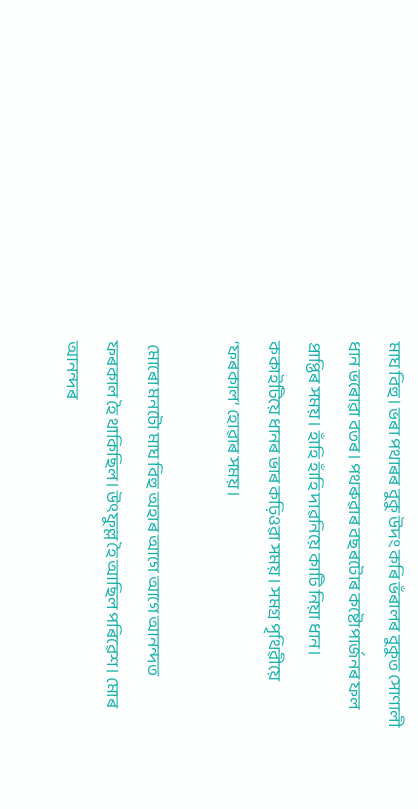মাঘ বিহু। ভৰা পথাৰৰ বুকু উদং কৰি ভঁৰালৰ বুকুত সোণালী ধান ভৰোৱা বতৰ। পথৰুৱাৰ বছৰটোৰ কষ্টোপাৰ্জনৰ ফল প্ৰাপ্তিৰ সময়। হাঁহি হাঁহি দাৱনিয়ে কাটি নিয়া ধান। ককাইটিয়ে ধানৰ ভাৰ কঢ়িওৱা সময়। সমগ্ৰ পৃথিৱীয়ে ‘ফৰকাল’ হোৱাৰ সময়।

 মোৰো মনটো মাঘ বিহু অহাৰ আগে আগে আনন্দত ফৰকাল হৈ থাকিছিল। উৎফুল্ল হৈ আছিল পৰিৱেশ। মোৰ আনন্দৰ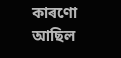কাৰণো আছিল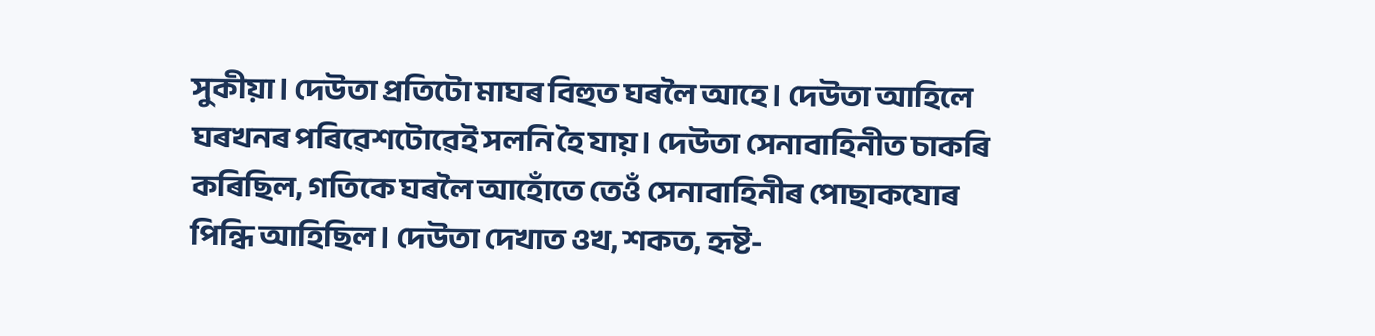সুকীয়া। দেউতা প্ৰতিটো মাঘৰ বিহুত ঘৰলৈ আহে। দেউতা আহিলে ঘৰখনৰ পৰিৱেশটোৱেই সলনি হৈ যায়। দেউতা সেনাবাহিনীত চাকৰি কৰিছিল, গতিকে ঘৰলৈ আহোঁতে তেওঁ সেনাবাহিনীৰ পোছাকযোৰ পিন্ধি আহিছিল। দেউতা দেখাত ওখ, শকত, হৃষ্ট-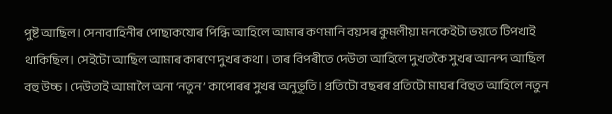পুষ্ট আছিল। সেনাবাহিনীৰ পোছাকযোৰ পিন্ধি আহিলে আমাৰ কণমানি বয়সৰ কুমলীয়া মনকেইটা ভয়তে টিপখাই থাকিছিল। সেইটো আছিল আমাৰ কাৰণে দুখৰ কথা। তাৰ বিপৰীতে দেউতা আহিলে দুখতকৈ সুখৰ আনন্দ আছিল বহু উচ্চ। দেউতাই আমালৈ অনা ‘নতুন’ কাপোৰৰ সুখৰ অনুভূতি। প্ৰতিটো বছৰৰ প্ৰতিটো মাঘৰ বিহুত আহিলে নতুন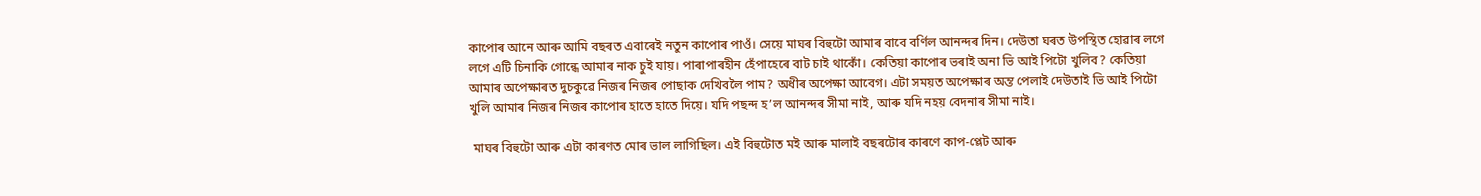কাপোৰ আনে আৰু আমি বছৰত এবাৰেই নতুন কাপোৰ পাওঁ। সেয়ে মাঘৰ বিহুটো আমাৰ বাবে বৰ্ণিল আনন্দৰ দিন। দেউতা ঘৰত উপস্থিত হোৱাৰ লগে লগে এটি চিনাকি গোন্ধে আমাৰ নাক চুই যায়। পাৰাপাৰহীন হেঁপাহেৰে বাট চাই থাকোঁ। কেতিয়া কাপোৰ ভৰাই অনা ভি আই পিটো খুলিব? কেতিয়া আমাৰ অপেক্ষাৰত দুচকুৱে নিজৰ নিজৰ পোছাক দেখিবলৈ পাম? অধীৰ অপেক্ষা আবেগ। এটা সময়ত অপেক্ষাৰ অন্ত পেলাই দেউতাই ভি আই পিটো খুলি আমাৰ নিজৰ নিজৰ কাপোৰ হাতে হাতে দিয়ে। যদি পছন্দ হ’ল আনন্দৰ সীমা নাই, আৰু যদি নহয় বেদনাৰ সীমা নাই।

 মাঘৰ বিহুটো আৰু এটা কাৰণত মোৰ ভাল লাগিছিল। এই বিহুটোত মই আৰু মালাই বছৰটোৰ কাৰণে কাপ-প্লেট আৰু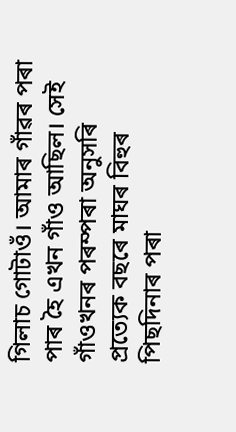গিলাচ গোটাওঁ। আমাৰ গাঁৱৰ পৰা পাৰ হৈ এখন গাঁও আছিল। সেই গাঁওখনৰ পৰম্পৰা অনুসৰি প্ৰত্যেক বছৰে মাঘৰ বিহুৰ পিছদিনাৰ পৰা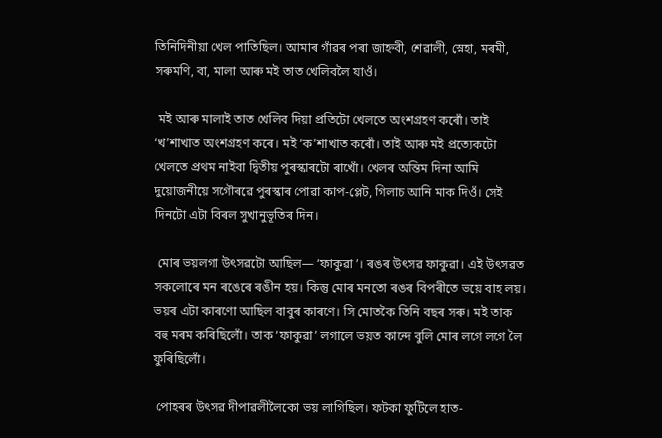তিনিদিনীয়া খেল পাতিছিল। আমাৰ গাঁৱৰ পৰা জাহ্নবী, শেৱালী, স্নেহা, মৰমী, সৰুমণি, বা, মালা আৰু মই তাত খেলিবলৈ যাওঁ।

 মই আৰু মালাই তাত খেলিব দিয়া প্ৰতিটো খেলতে অংশগ্ৰহণ কৰোঁ। তাই ‘খ’শাখাত অংশগ্ৰহণ কৰে। মই ‘ক’শাখাত কৰোঁ। তাই আৰু মই প্ৰত্যেকটো খেলতে প্ৰথম নাইবা দ্বিতীয় পুৰস্কাৰটো ৰাখোঁ। খেলৰ অন্তিম দিনা আমি দুয়োজনীয়ে সগৌৰৱে পুৰস্কাৰ পোৱা কাপ-প্লেট, গিলাচ আনি মাক দিওঁ। সেই দিনটো এটা বিৰল সুখানুভূতিৰ দিন।

 মোৰ ভয়লগা উৎসৱটো আছিল— ‘ফাকুৱা’। ৰঙৰ উৎসৱ ফাকুৱা। এই উৎসৱত সকলোৰে মন ৰঙেৰে ৰঙীন হয়। কিন্তু মোৰ মনতো ৰঙৰ বিপৰীতে ভয়ে বাহ লয়। ভয়ৰ এটা কাৰণো আছিল বাবুৰ কাৰণে। সি মোতকৈ তিনি বছৰ সৰু। মই তাক বহু মৰম কৰিছিলোঁ। তাক ‘ফাকুৱা’ লগালে ভয়ত কান্দে বুলি মোৰ লগে লগে লৈ ফুৰিছিলোঁ।

 পোহৰৰ উৎসৱ দীপাৱলীলৈকো ভয় লাগিছিল। ফটকা ফুটিলে হাত-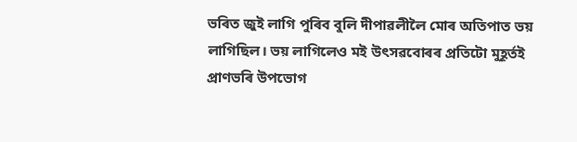ভৰিত জুই লাগি পুৰিব বুলি দীপাৱলীলৈ মোৰ অতিপাত ভয় লাগিছিল। ভয় লাগিলেও মই উৎসৱবোৰৰ প্ৰতিটো মুহূৰ্তই প্ৰাণভৰি উপভোগ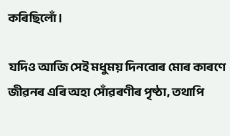কৰিছিলোঁ।

 যদিও আজি সেই মধুময় দিনবোৰ মোৰ কাৰণে জীৱনৰ এৰি অহা সোঁৱৰণীৰ পৃষ্ঠা, তথাপি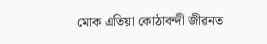মোক এতিয়া কোঠাবন্দী জীৱনত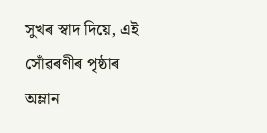সুখৰ স্বাদ দিয়ে, এই সোঁৱৰণীৰ পৃষ্ঠাৰ অম্লান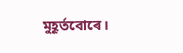মুহূৰ্তবোৰে।